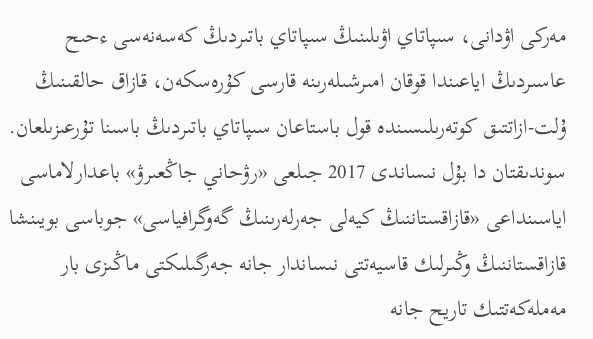مەركى اۋدانى، سىپاتاي اۋىلىنىڭ سىپاتاي باتىردىڭ كەسەنەسى ءحىح عاسىردىڭ اياعىندا قوقان امىرشىلەرىنە قارسى كۇرەسكەن، قازاق حالقىنىڭ ۇلت-ازاتتىق كوتەرىلىسىندە قول باستاعان سىپاتاي باتىردىڭ باسىنا تۇرعىزىلعان. سوندىقتان دا بۇل نىساندى 2017 جىلعى «رۋحاني جاڭعىرۋ» باعدارلاماسى اياسىنداعى «قازاقستاننىڭ كيەلى جەرلەرىنىڭ گەوگرافياسى» جوباسى بويىنشا قازاقستاننىڭ وڭىرلىك قاسيەتتى نىساندار جانە جەرگىلىكتى ماڭىزى بار مەملەكەتتىك تاريح جانە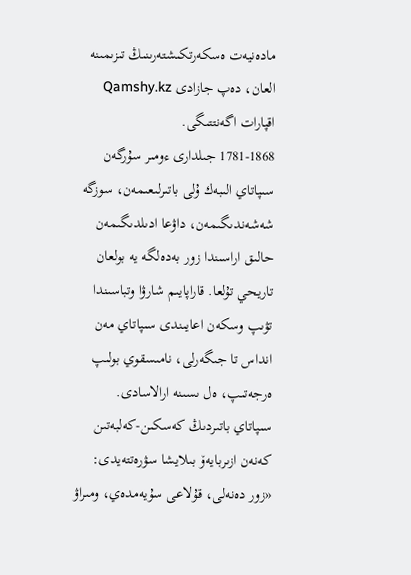مادەنيەت ەسكەرتكىشتەرىنىڭ تىزىمىنە العان، دەپ جازادى Qamshy.kz اقپارات اگەنتتىگى.
1781-1868 جىلدارى ءومىر سۇرگەن سىپاتاي الىبەك ۇلى باتىرلىعىمەن، سوزگە شەشەندىگىمەن، داۋعا ادىلدىگىمەن حالىق اراسىندا زور بەدەلگە يە بولعان تاريحي تۇلعا. قاراپايىم شارۋا وتباسىندا تۋىپ وسكەن اعايىندى سىپاتاي مەن انداس تا جىگەرلى، نامىسقوي بولىپ ەرجەتىپ، ەل ىسىنە ارالاسادى.
سىپاتاي باتىردىڭ كەسكىن-كەلبەتىن كەنەن ازىربايەۆ بىلايشا سۋرەتتەيدى: «زور دەنەلى، قۇلاعى سۇيەمدەي، ومىراۋ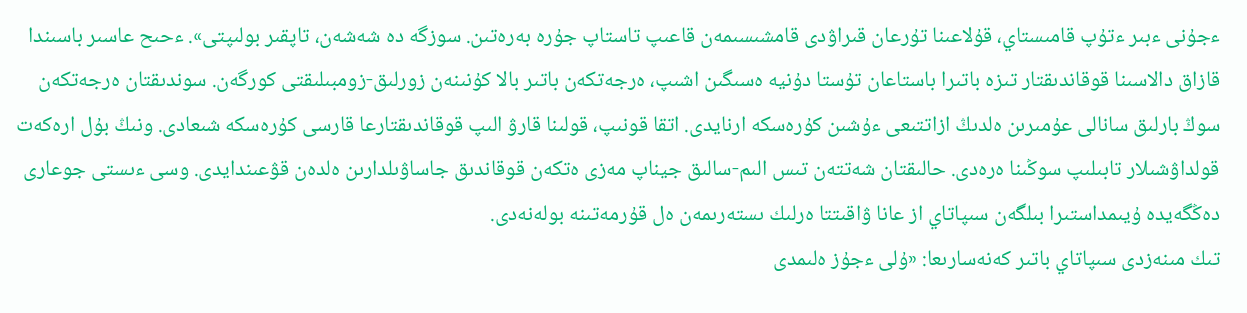ءجۇنى ءبىر ءتۇپ قامىستاي، قۇلاعىنا تۇرعان قىراۋدى قامشىسىمەن قاعىپ تاستاپ جۇرە بەرەتىن. سوزگە دە شەشەن، تاپقىر بولىپتى». ءحىح عاسىر باسىندا قازاق دالاسىنا قوقاندىقتار تىزە باتىرا باستاعان تۇستا دۇنيە ەسىگىن اشىپ، ەرجەتكەن باتىر بالا كۇنىنەن زورلىق-زومبىلىقتى كورگەن. سوندىقتان ەرجەتكەن سوڭ بارلىق سانالى عۇمىرىن ەلدىڭ ازاتتىعى ءۇشىن كۇرەسكە ارنايدى. اتقا قونىپ، قولىنا قارۋ الىپ قوقاندىقتارعا قارسى كۇرەسكە شىعادى. ونىڭ بۇل ارەكەت قولداۋشىلار تابىلىپ سوڭىنا ەرەدى. حالىقتان شەتتەن تىس الىم-سالىق جيناپ مەزى ەتكەن قوقاندىق جاساۋىلدارىن ەلدەن قۋعىندايدى. وسى ءىستى جوعارى دەڭگەيدە ۇيىمداستىرا بىلگەن سىپاتاي از عانا ۋاقىتتا ەرلىك ىستەرىمەن ەل قۇرمەتىنە بولەنەدى.
تىك مىنەزدى سىپاتاي باتىر كەنەسارىعا: «ۇلى ءجۇز ەلىمدى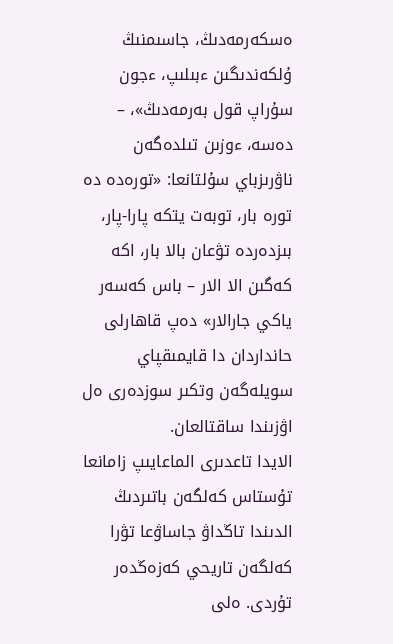ەسكەرمەدىڭ، جاسىمنىڭ ۇلكەندىگىن ءبىلىپ، ءجون سۇراپ قول بەرمەدىڭ»، – دەسە، ءوزىن تىلدەگەن ناۋرىزباي سۇلتانعا: «تورەدە دە تورە بار، توبەت يتكە پارا-پار، بىزدەردە تۋعان بالا بار، اكە كەگىن الا الار – باس كەسەر ياكي جارالار» دەپ قاھارلى حانداردان دا قايمىقپاي سويلەگەن وتكىر سوزدەرى ەل اۋزىندا ساقتالعان.
الايدا تاعدىرى الماعايىپ زامانعا تۇستاس كەلگەن باتىردىڭ الدىندا تاڭداۋ جاساۋعا تۋرا كەلگەن تاريحي كەزەڭدەر تۇردى. ەلى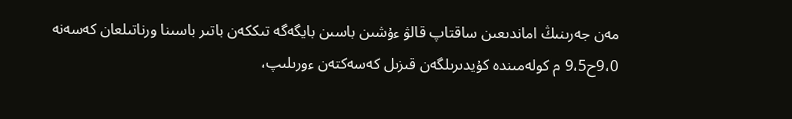مەن جەرىنىڭ اماندىعىن ساقتاپ قالۋ ءۇشىن باسىن بايگەگە تىككەن باتىر باسىنا ورناتىلعان كەسەنە 9،0ح9،5 م كولەمىندە كۇيدىرىلگەن قىزىل كەسەكتەن ءورىلىپ،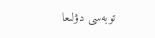توبەسى دۋلىعا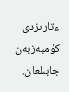ءتارىزدى كۇمبەزبەن جابىلعان.